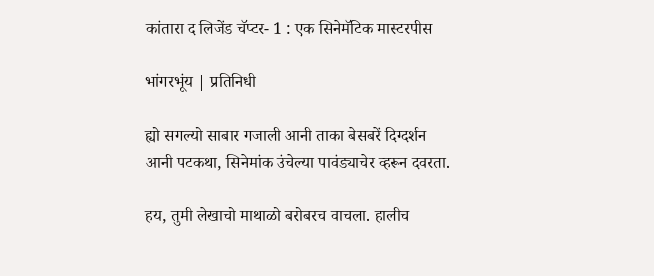कांतारा द लिजेंड चॅप्टर- 1 : एक सिनेमॅटिक मास्टरपीस

भांगरभूंय | प्रतिनिधी

ह्यो सगल्यो साबार गजाली आनी ताका बेसबरें दिग्दर्शन आनी पटकथा, सिनेमांक उंचेल्या पावंड्याचेर व्हरून दवरता.

हय, तुमी लेखाचो माथाळो बरोबरच वाचला. हालीच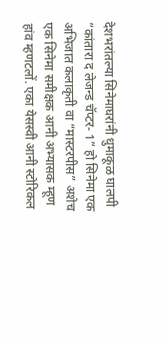देशभरांतल्या सिनेमाघरांनी धुमाकूळ घालपी “कांतारा द लेजन्ड चॅप्टर- 1” हो सिनेमा एक अभिजात कलाकृती वा “मास्टरपीस” अशेच एक सिनेमा समीक्षक आनी अभ्यासक म्हूण हांव म्हणटलों. एका येसस्वी आनी स्टोरिकल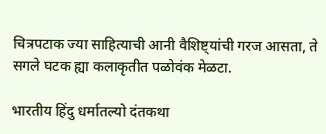चित्रपटाक ज्या साहित्याची आनी वैशिष्ट्यांची गरज आसता, ते सगले घटक ह्या कलाकृतीत पळोवंक मेळटा.

भारतीय हिंदु धर्मातल्यो दंतकथा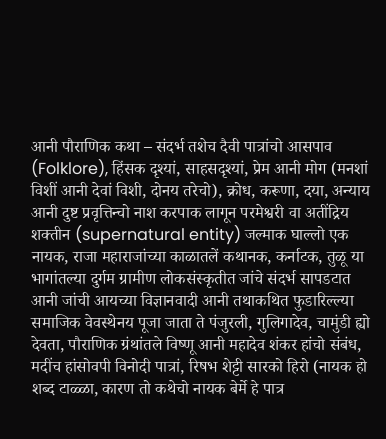आनी पौराणिक कथा – संदर्भ तशेच दैवी पात्रांचो आसपाव (Folklore), हिंसक दृश्यां, साहसदृश्यां, प्रेम आनी मोग (मनशां विशीं आनी देवां विशी, दोनय तरेचो), क्रोध, करूणा, दया, अन्याय आनी दुष्ट प्रवृत्तिन्चो नाश करपाक लागून परमेश्वरी वा अतींद्रिय शक्तीन (supernatural entity) जल्माक घाल्लो एक नायक, राजा महाराजांच्या काळातलें कथानक, कर्नाटक, तुळू या भागांतल्या दुर्गम ग्रामीण लोकसंस्कृतीत जांचे संदर्भ सापडटात आनी जांची आयच्या विज्ञानवादी आनी तथाकथित फुडारिल्ल्या समाजिक वेवस्थेनय पूजा जाता ते पंजुरली, गुलिगादेव, चामुंडी ह्यो देवता, पौराणिक ग्रंथांतले विष्णू आनी महादेव शंकर हांचो संबंध, मदींच हांसोवपी विनोदी पात्रां, रिषभ शेट्टी सारको हिरो (नायक हो शब्द टाळ्ळा, कारण तो कथेचो नायक बेर्मे हे पात्र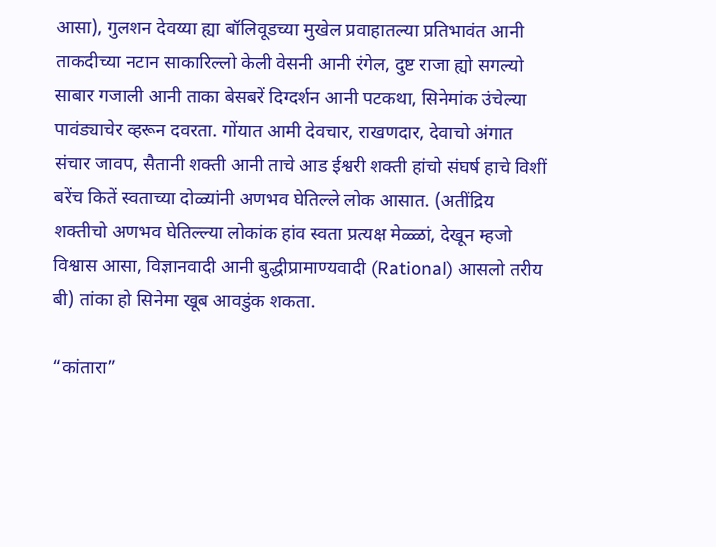आसा), गुलशन देवय्या ह्या बॉलिवूडच्या मुखेल प्रवाहातल्या प्रतिभावंत आनी ताकदीच्या नटान साकारिल्लो केली वेसनी आनी रंगेल, दुष्ट राजा ह्यो सगल्यो साबार गजाली आनी ताका बेसबरें दिग्दर्शन आनी पटकथा, सिनेमांक उंचेल्या पावंड्याचेर व्हरून दवरता. गोंयात आमी देवचार, राखणदार, देवाचो अंगात संचार जावप, सैतानी शक्ती आनी ताचे आड ईश्वरी शक्ती हांचो संघर्ष हाचे विशीं बरेंच कितें स्वताच्या दोळ्यांनी अणभव घेतिल्ले लोक आसात. (अतींद्रिय शक्तीचो अणभव घेतिल्ल्या लोकांक हांव स्वता प्रत्यक्ष मेळ्ळां, देखून म्हजो विश्वास आसा, विज्ञानवादी आनी बुद्धीप्रामाण्यवादी (Rational) आसलो तरीय बी) तांका हो सिनेमा खूब आवडुंक शकता.

“कांतारा”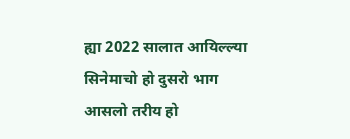ह्या 2022 सालात आयिल्ल्या सिनेमाचो हो दुसरो भाग आसलो तरीय हो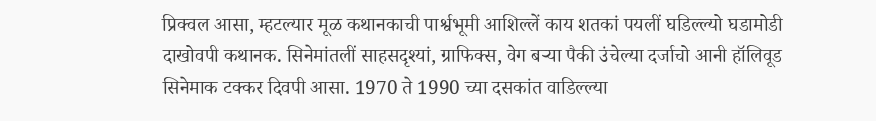प्रिक्वल आसा, म्हटल्यार मूळ कथानकाची पार्श्वभूमी आशिल्लें काय शतकां पयलीं घडिल्ल्यो घडामोडी दाखोवपी कथानक. सिनेमांतलीं साहसदृश्यां, ग्राफिक्स, वेग बऱ्या पैकी उंचेल्या दर्जाचो आनी हॉलिवूड सिनेमाक टक्कर दिवपी आसा. 1970 ते 1990 च्या दसकांत वाडिल्ल्या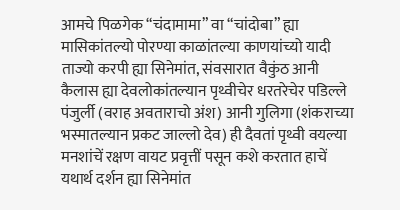आमचे पिळगेक “चंदामामा” वा “चांदोबा” ह्या मासिकांतल्यो पोरण्या काळांतल्या काणयांच्यो यादी ताज्यो करपी ह्या सिनेमांत, संवसारात वैकुंठ आनी कैलास ह्या देवलोकांतल्यान पृथ्वीचेर धरतरेचेर पडिल्ले पंजुर्ली (वराह अवताराचो अंश) आनी गुलिगा (शंकराच्या भस्मातल्यान प्रकट जाल्लो देव) ही दैवतां पृथ्वी वयल्या मनशांचें रक्षण वायट प्रवृत्तीं पसून कशे करतात हाचें यथार्थ दर्शन ह्या सिनेमांत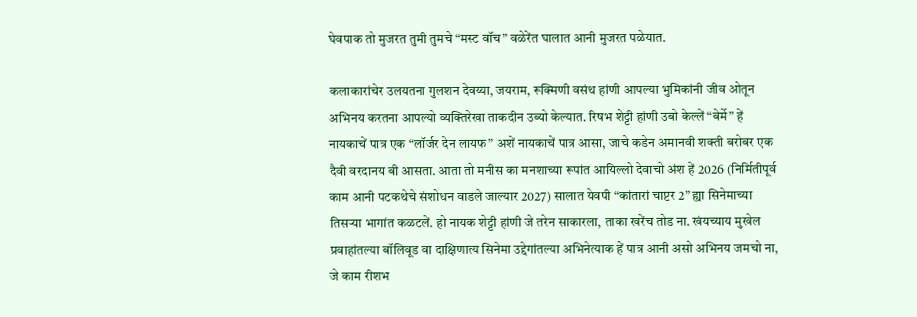घेवपाक तो मुजरत तुमी तुमचे “मस्ट वॉच” वळेरेंत घालात आनी मुजरत पळेयात.

कलाकारांचेर उलयतना गुलशन देवय्या, जयराम, रूक्मिणी वसंथ हांणी आपल्या भुमिकांनी जीव ओतून अभिनय करतना आपल्यो व्यक्तिरेखा ताकदीन उब्यो केल्यात. रिषभ शेट्टी हांणी उबो केल्लें “बेर्मे” हें नायकाचें पात्र एक “लॉर्जर देन लायफ” अशें नायकाचें पात्र आसा, जाचे कडेन अमानवी शक्ती बरोबर एक दैवी वरदानय बी आसता. आता तो मनीस का मनशाच्या रूपांत आयिल्लो देवाचो अंश हें 2026 (निर्मितीपूर्व काम आनी पटकथेचे संशोधन वाडले जाल्यार 2027) सालात येवपी “कांतारां चाप्टर 2” ह्या सिनेमाच्या तिसऱ्या भागांत कळटलें. हो नायक शेट्टी हांणी जे तरेन साकारला, ताका खरेंच तोड ना. खंयच्याय मुखेल प्रवाहांतल्या बॉलिवूड वा दाक्षिणात्य सिनेमा उद्देगांतल्या अभिनेत्याक हें पात्र आनी असो अभिनय जमचो ना, जे काम रीशभ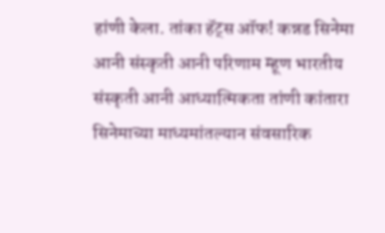हांणी केला. तांका हॅट्स ऑफ! कन्नड सिनेमा आनी संस्कृती आनी परिणाम म्हूण भारतीय संस्कृती आनी आध्यात्मिकता तांणी कांतारा सिनेमाच्या माध्यमांतल्यान संवसारिक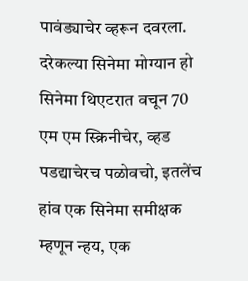पावंड्याचेर व्हरून दवरला. दरेकल्या सिनेमा मोग्यान हो सिनेमा थिएटरात वचून 70 एम एम स्क्रिनीचेर, व्हड पडद्याचेरच पळोवचो, इतलेंच हांव एक सिनेमा समीक्षक म्हणून न्हय, एक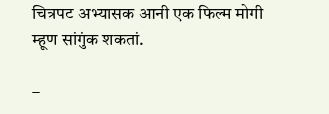चित्रपट अभ्यासक आनी एक फिल्म मोगी म्हूण सांगुंक शकतां.

–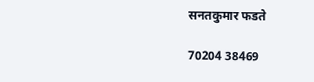सनतकुमार फडते

70204 38469